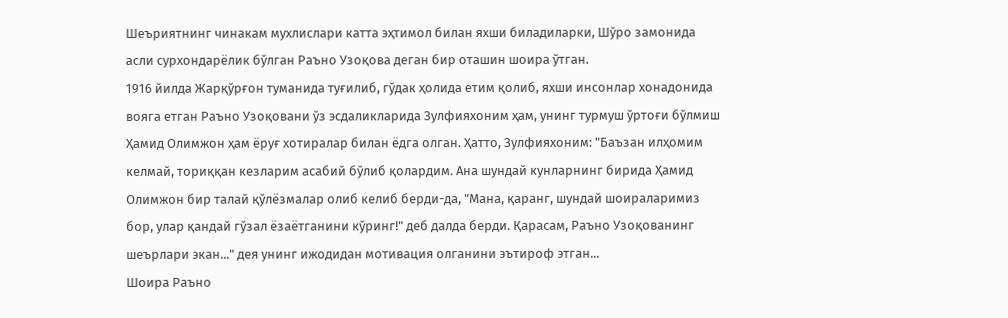Шеъриятнинг чинакам мухлислари катта эҳтимол билан яхши биладиларки, Шўро замонида асли сурхондарёлик бўлган Раъно Узоқова деган бир оташин шоира ўтган.
1916 йилда Жарқўрғон туманида туғилиб, гўдак ҳолида етим қолиб, яхши инсонлар хонадонида вояга етган Раъно Узоқовани ўз эсдаликларида Зулфияхоним ҳам, унинг турмуш ўртоғи бўлмиш Ҳамид Олимжон ҳам ёруғ хотиралар билан ёдга олган. Ҳатто, Зулфияхоним: "Баъзан илҳомим келмай, ториққан кезларим асабий бўлиб қолардим. Ана шундай кунларнинг бирида Ҳамид Олимжон бир талай қўлёзмалар олиб келиб берди-да, "Мана, қаранг, шундай шоираларимиз бор, улар қандай гўзал ёзаётганини кўринг!" деб далда берди. Қарасам, Раъно Узоқованинг шеърлари экан..." дея унинг ижодидан мотивация олганини эътироф этган...
Шоира Раъно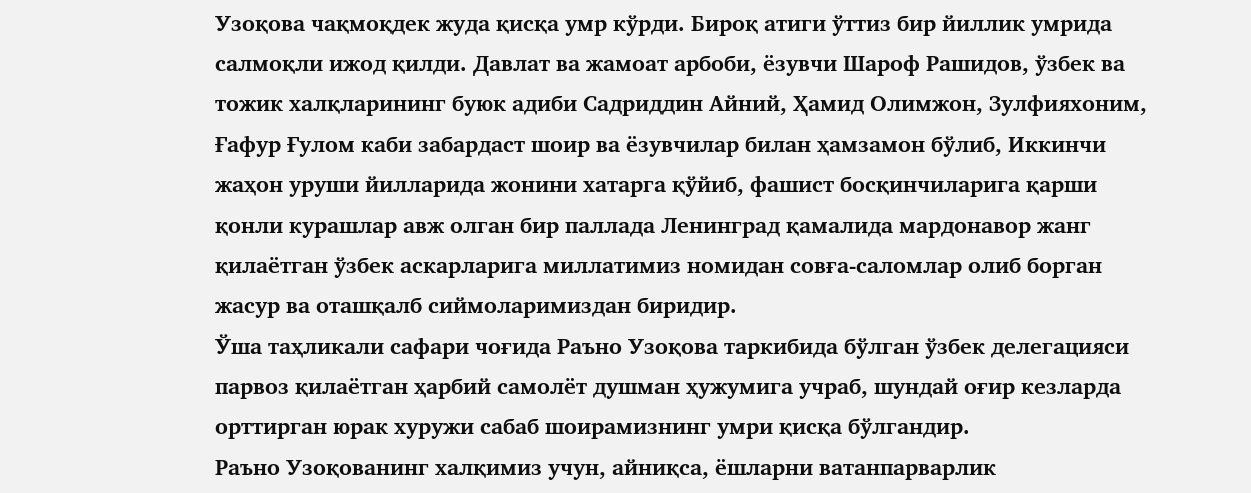Узоқова чақмоқдек жуда қисқа умр кўрди. Бироқ атиги ўттиз бир йиллик умрида салмоқли ижод қилди. Давлат ва жамоат арбоби, ёзувчи Шароф Рашидов, ўзбек ва тожик халқларининг буюк адиби Садриддин Айний, Ҳамид Олимжон, Зулфияхоним, Ғафур Ғулом каби забардаст шоир ва ёзувчилар билан ҳамзамон бўлиб, Иккинчи жаҳон уруши йилларида жонини хатарга қўйиб, фашист босқинчиларига қарши қонли курашлар авж олган бир паллада Ленинград қамалида мардонавор жанг қилаётган ўзбек аскарларига миллатимиз номидан совға-саломлар олиб борган жасур ва оташқалб сиймоларимиздан биридир.
Ўша таҳликали сафари чоғида Раъно Узоқова таркибида бўлган ўзбек делегацияси парвоз қилаётган ҳарбий самолёт душман ҳужумига учраб, шундай оғир кезларда орттирган юрак хуружи сабаб шоирамизнинг умри қисқа бўлгандир.
Раъно Узоқованинг халқимиз учун, айниқса, ёшларни ватанпарварлик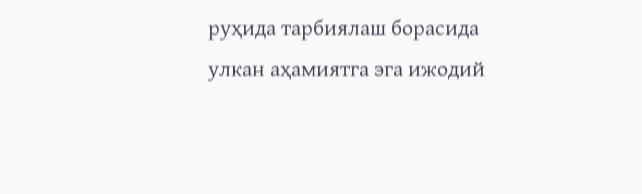руҳида тарбиялаш борасида улкан аҳамиятга эга ижодий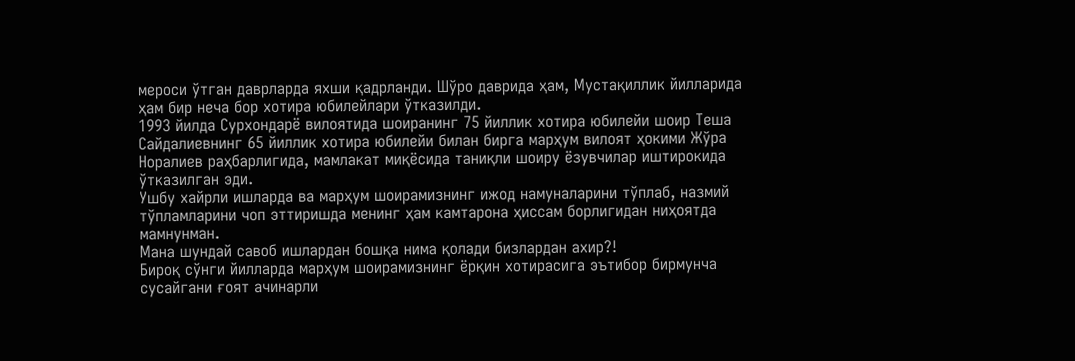мероси ўтган даврларда яхши қадрланди. Шўро даврида ҳам, Мустақиллик йилларида ҳам бир неча бор хотира юбилейлари ўтказилди.
1993 йилда Сурхондарё вилоятида шоиранинг 75 йиллик хотира юбилейи шоир Теша Сайдалиевнинг 65 йиллик хотира юбилейи билан бирга марҳум вилоят ҳокими Жўра Норалиев раҳбарлигида, мамлакат миқёсида таниқли шоиру ёзувчилар иштирокида ўтказилган эди.
Ушбу хайрли ишларда ва марҳум шоирамизнинг ижод намуналарини тўплаб, назмий тўпламларини чоп эттиришда менинг ҳам камтарона ҳиссам борлигидан ниҳоятда мамнунман.
Мана шундай савоб ишлардан бошқа нима қолади бизлардан ахир?!
Бироқ сўнги йилларда марҳум шоирамизнинг ёрқин хотирасига эътибор бирмунча сусайгани ғоят ачинарли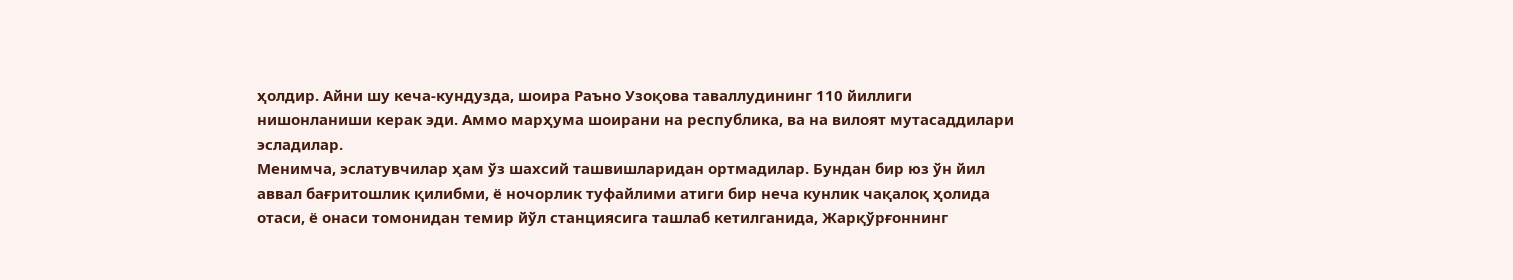ҳолдир. Айни шу кеча-кундузда, шоира Раъно Узоқова таваллудининг 110 йиллиги нишонланиши керак эди. Аммо марҳума шоирани на республика, ва на вилоят мутасаддилари эсладилар.
Менимча, эслатувчилар ҳам ўз шахсий ташвишларидан ортмадилар. Бундан бир юз ўн йил аввал бағритошлик қилибми, ё ночорлик туфайлими атиги бир неча кунлик чақалоқ ҳолида отаси, ё онаси томонидан темир йўл станциясига ташлаб кетилганида, Жарқўрғоннинг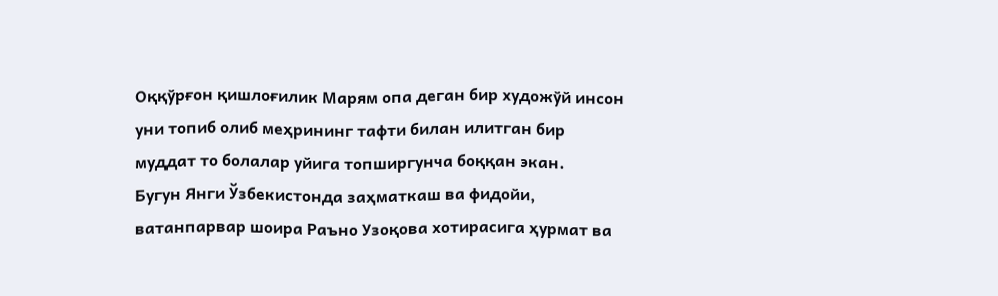Оққўрғон қишлоғилик Марям опа деган бир художўй инсон уни топиб олиб меҳрининг тафти билан илитган бир муддат то болалар уйига топширгунча боққан экан.
Бугун Янги Ўзбекистонда заҳматкаш ва фидойи, ватанпарвар шоира Раъно Узоқова хотирасига ҳурмат ва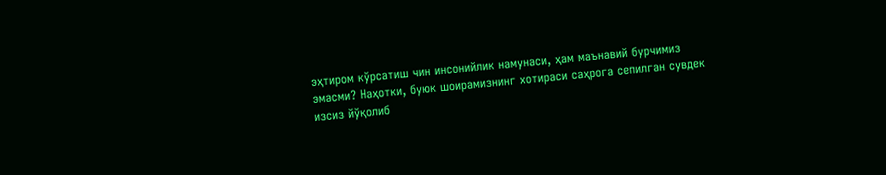эҳтиром кўрсатиш чин инсонийлик намунаси, ҳам маънавий бурчимиз эмасми? Наҳотки, буюк шоирамизнинг хотираси саҳрога сепилган сувдек изсиз йўқолиб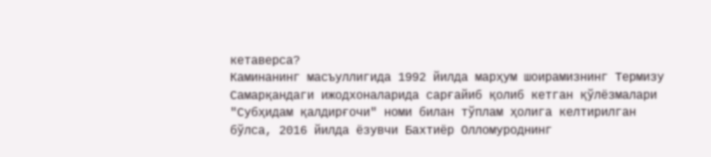кетаверса?
Каминанинг масъуллигида 1992 йилда марҳум шоирамизнинг Термизу Самарқандаги ижодхоналарида сарғайиб қолиб кетган қўлёзмалари "Субҳидам қалдирғочи" номи билан тўплам ҳолига келтирилган бўлса, 2016 йилда ёзувчи Бахтиёр Олломуроднинг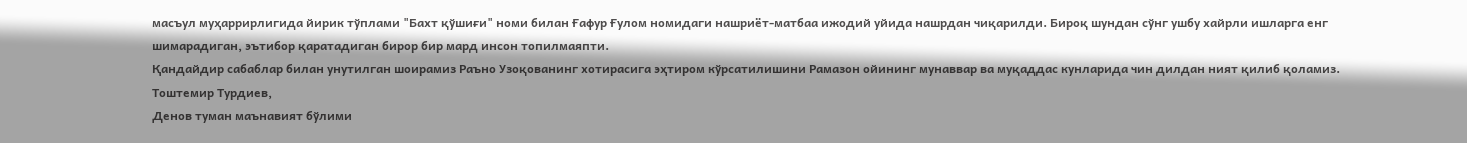масъул муҳаррирлигида йирик тўплами "Бахт қўшиғи" номи билан Ғафур Ғулом номидаги нашриёт-матбаа ижодий уйида нашрдан чиқарилди. Бироқ шундан сўнг ушбу хайрли ишларга енг шимарадиган, эътибор қаратадиган бирор бир мард инсон топилмаяпти.
Қандайдир сабаблар билан унутилган шоирамиз Раъно Узоқованинг хотирасига эҳтиром кўрсатилишини Рамазон ойининг мунаввар ва муқаддас кунларида чин дилдан ният қилиб қоламиз.
Тоштемир Турдиев,
Денов туман маънавият бўлими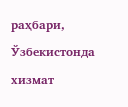раҳбари,
Ўзбекистонда хизмат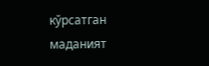кўрсатган маданият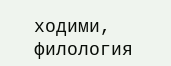ходими, филология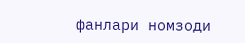фанлари номзоди